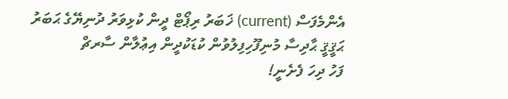އެންމެފަސް (current) ޚަބަރު ރިޕޯޓް ދީން ކުޅިވަރު ދުނިޔޭގެ ޙަބަރު ޙަޤީޤީ ޙާދިސާ މުނިފޫހިފިލުވުން ކުޑަކުދީން އިޢުލާން ސާރޗް
ފަހު ދިހަ ފެށެނީ!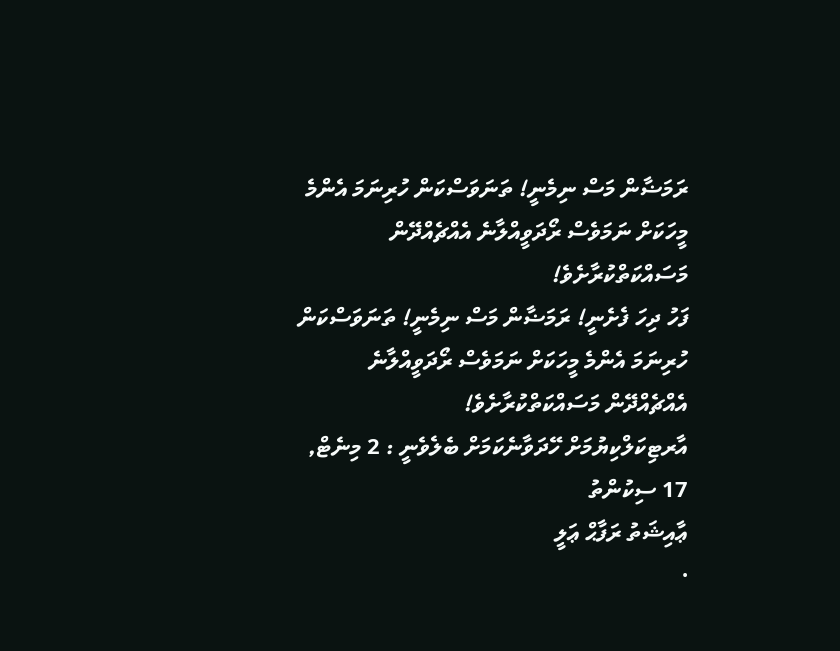ރަމަޟާން މަސް ނިމެނީ! ތަނަވަސްކަން ހުރިނަމަ އެންމެ މީހަކަށް ނަމަވެސް ރޯދަވީއްލާނެ އެއްޗެއްދޭން މަސައްކަތްކުރާށެވެ!
ފަހު ދިހަ ފެށެނީ! ރަމަޟާން މަސް ނިމެނީ! ތަނަވަސްކަން ހުރިނަމަ އެންމެ މީހަކަށް ނަމަވެސް ރޯދަވީއްލާނެ އެއްޗެއްދޭން މަސައްކަތްކުރާށެވެ!
އާރޓިކަލްކިޔުމަށް ހޭދަވާނެކަމަށް ބެލެވެނީ : 2 މިނެޓް, 17 ސިކުންތު
ޢާއިޝަތު ރަފާޙް ޢަލީ
·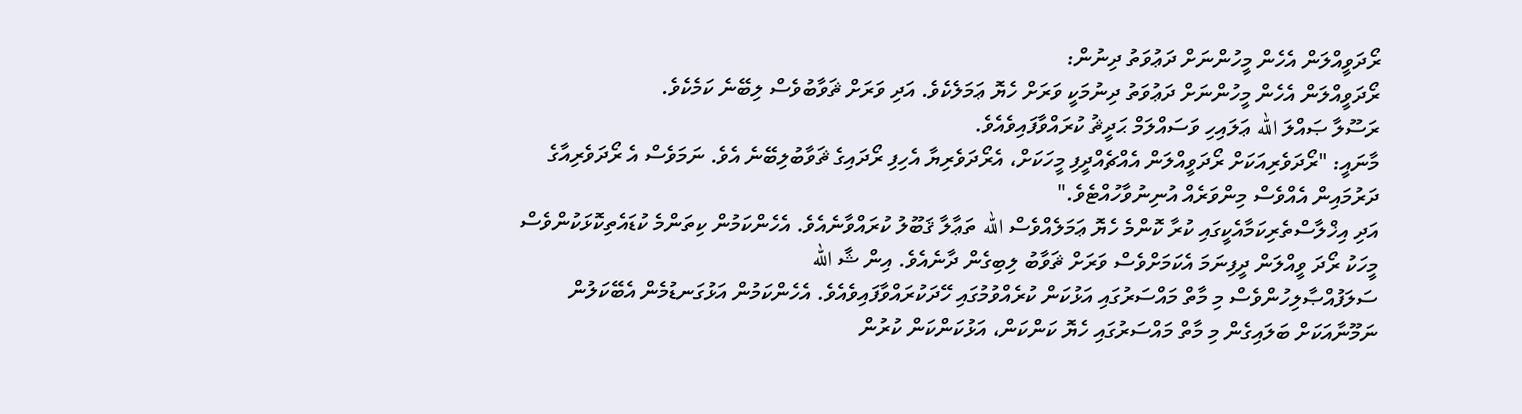ރޯދަވީއްލަން އެހެން މީހުންނަށް ދަޢުވަތު ދިނުން:
ރޯދަވީއްލަން އެހެން މީހުންނަށް ދަޢުވަތު ދިނުމަކީ ވަރަށް ހެޔޮ ޢަމަލެކެވެ. އަދި ވަރަށް ޘަވާބުވެސް ލިބޭނެ ކަމެކެވެ.
ރަސޫލާ ޞައްލަ الله ޢަލައިހި ވަސައްލަމް ޙަދީޘު ކުރައްވާފައިވެއެވެ.
މާނައީ: "ރޯދަވެރިއަކަށް ރޯދަވީއްލަން އެއްޗެއްދީފި މީހަކަށް، އެރޯދަވެރިޔާ އެހިފި ރޯދައިގެ ޘަވާބުލިބޭނެ އެވެ. ނަމަވެސް އެ ރޯދަވެރިއާގެ ދަރުމައިން އެއްވެސް މިންވަރެއް އުނިނުވާހުއްޓެވެ."
އަދި އިޚްލާސްތެރިކަމާއެކީގައި ކުރާ ކޮންމެ ހެޔޮ ޢަމަލެއްވެސް الله ތަޢާލާ ޤަބޫލު ކުރައްވާނެއެވެ. އެހެންކަމުން ކިތަންމެ ކުޑައެތިކޮޅަކުންވެސް މީހަކު ރޯދަ ވީއްލަން ދީފިނަމަ އެކަމަށްވެސް ވަރަށް ޘަވާބު ލިބިގެން ދާނެއެވެ. އިން ޝާ الله
ސަލަފުއްޞާލިހުންވެސް މި މާތް މައްސަރުގައި އަޅުކަން ކުރެއްވުމުގައި ހޭދަކުރައްވާފައިވެއެވެ. އެހެންކަމުން އަޅުގަނޑުމެން އެބޭކަލުން ނަމޫނާއަކަށް ބަލައިގެން މި މާތް މައްސަރުގައި ހެޔޮ ކަންކަން، އަޅުކަންކަން ކުރުން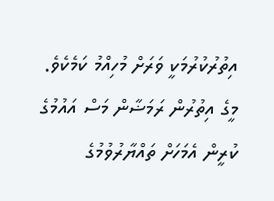އިތުރުކުރުމަކީ ވަރަށް މުހިއްމު ކަމެކެވެ.
މީގެ އިތުރުން ރަމަޟާން މަސް އައުމުގެ ކުރީން އެމަހަށް ތައްޔާރުވުމުގެ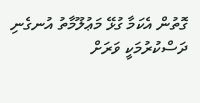ގޮތުން އެކަމާ ގުޅޭ މަޢުލޫމާތު އުނގެނި ދަސްކުރުމަކީ ވަރަށް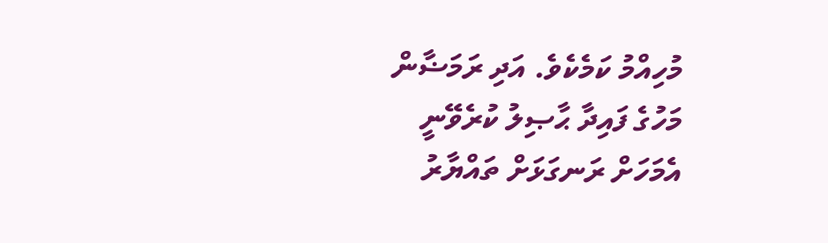މުހިއްމު ކަމެކެވެ. އަދި ރަމަޟާން މަހުގެ ފައިދާ ޙާޞިލު ކުރެވޭނީ އެމަހަށް ރަނގަޅަށް ތައްޔާރު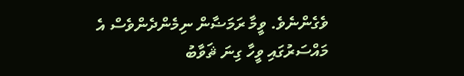ވެގެންނެވެ. ވީމާ ރަމަޟާން ނިމެންދެންވެސް އެ މައްސަރުގައި ވީހާ ގިނަ ޘަވާބު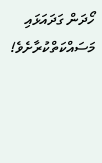ހޯދަން ގަދައަޅައި މަސައްކަތްކުރާށެވެ!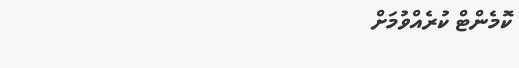ކޮމެންޓް ކުރެއްވުމަށް